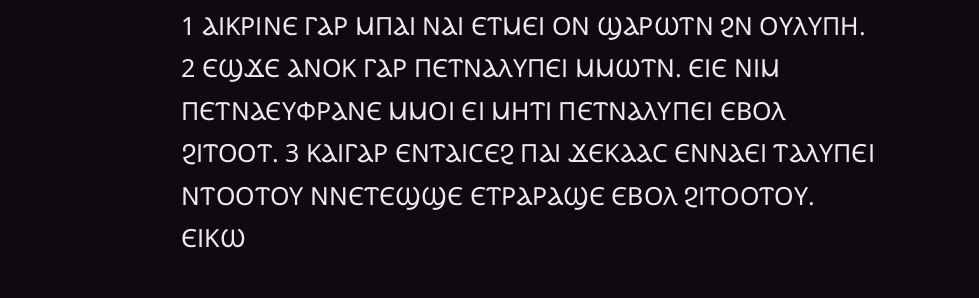1 ⲀⲒⲔⲢⲒⲚⲈ ⲄⲀⲢ ⲘⲠⲀⲒ ⲚⲀⲒ ⲈⲦⲘⲈⲒ ⲞⲚ ϢⲀⲢⲰⲦⲚ ϨⲚ ⲞⲨⲖⲨⲠⲎ. 2 ⲈϢϪⲈ ⲀⲚⲞⲔ ⲄⲀⲢ ⲠⲈⲦⲚⲀⲖⲨⲠⲈⲒ ⲘⲘⲰⲦⲚ. ⲈⲒⲈ ⲚⲒⲘ ⲠⲈⲦⲚⲀⲈⲨⲪⲢⲀⲚⲈ ⲘⲘⲞⲒ ⲈⲒ ⲘⲎⲦⲒ ⲠⲈⲦⲚⲀⲖⲨⲠⲈⲒ ⲈⲂⲞⲖ ϨⲒⲦⲞⲞⲦ. 3 ⲔⲀⲒⲄⲀⲢ ⲈⲚⲦⲀⲒⲤⲈϨ ⲠⲀⲒ ϪⲈⲔⲀⲀⲤ ⲈⲚⲚⲀⲈⲒ ⲦⲀⲖⲨⲠⲈⲒ ⲚⲦⲞⲞⲦⲞⲨ ⲚⲚⲈⲦⲈϢϢⲈ ⲈⲦⲢⲀⲢⲀϢⲈ ⲈⲂⲞⲖ ϨⲒⲦⲞⲞⲦⲞⲨ. ⲈⲒⲔⲰ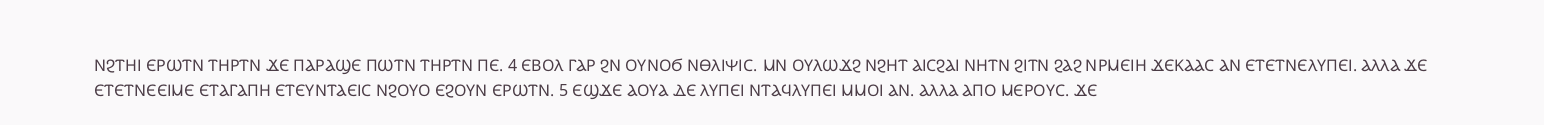ⲚϨⲦⲎⲒ ⲈⲢⲰⲦⲚ ⲦⲎⲢⲦⲚ ϪⲈ ⲠⲀⲢⲀϢⲈ ⲠⲰⲦⲚ ⲦⲎⲢⲦⲚ ⲠⲈ. 4 ⲈⲂⲞⲖ ⲄⲀⲢ ϨⲚ ⲞⲨⲚⲞϬ ⲚⲐⲖⲒⲮⲒⲤ. ⲘⲚ ⲞⲨⲖⲰϪϨ ⲚϨⲎⲦ ⲀⲒⲤϨⲀⲒ ⲚⲎⲦⲚ ϨⲒⲦⲚ ϨⲀϨ ⲚⲢⲘⲈⲒⲎ ϪⲈⲔⲀⲀⲤ ⲀⲚ ⲈⲦⲈⲦⲚⲈⲖⲨⲠⲈⲒ. ⲀⲖⲖⲀ ϪⲈ ⲈⲦⲈⲦⲚⲈⲈⲒⲘⲈ ⲈⲦⲀⲄⲀⲠⲎ ⲈⲦⲈⲨⲚⲦⲀⲈⲒⲤ ⲚϨⲞⲨⲞ ⲈϨⲞⲨⲚ ⲈⲢⲰⲦⲚ. 5 ⲈϢϪⲈ ⲀⲞⲨⲀ ⲆⲈ ⲖⲨⲠⲈⲒ ⲚⲦⲀϤⲖⲨⲠⲈⲒ ⲘⲘⲞⲒ ⲀⲚ. ⲀⲖⲖⲀ ⲀⲠⲞ ⲘⲈⲢⲞⲨⲤ. ϪⲈ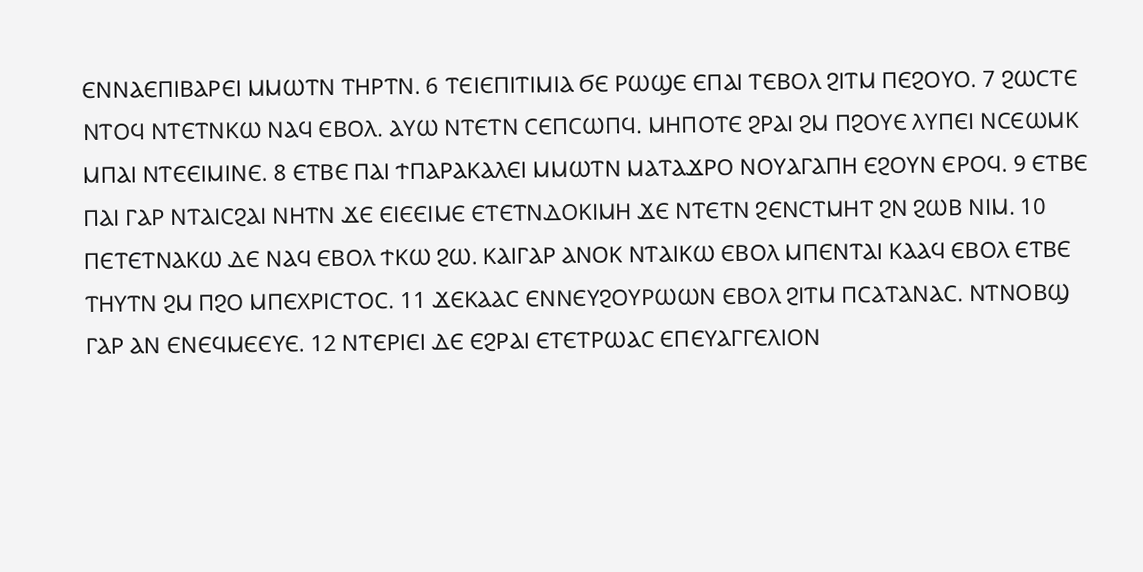ⲈⲚⲚⲀⲈⲠⲒⲂⲀⲢⲈⲒ ⲘⲘⲰⲦⲚ ⲦⲎⲢⲦⲚ. 6 ⲦⲈⲒⲈⲠⲒⲦⲒⲘⲒⲀ ϬⲈ ⲢⲰϢⲈ ⲈⲠⲀⲒ ⲦⲈⲂⲞⲖ ϨⲒⲦⲘ ⲠⲈϨⲞⲨⲞ. 7 ϨⲰⲤⲦⲈ ⲚⲦⲞϤ ⲚⲦⲈⲦⲚⲔⲰ ⲚⲀϤ ⲈⲂⲞⲖ. ⲀⲨⲰ ⲚⲦⲈⲦⲚ ⲤⲈⲠⲤⲰⲠϤ. ⲘⲎⲠⲞⲦⲈ ϨⲢⲀⲒ ϨⲘ ⲠϨⲞⲨⲈ ⲖⲨⲠⲈⲒ ⲚⲤⲈⲰⲘⲔ ⲘⲠⲀⲒ ⲚⲦⲈⲈⲒⲘⲒⲚⲈ. 8 ⲈⲦⲂⲈ ⲠⲀⲒ ϮⲠⲀⲢⲀⲔⲀⲖⲈⲒ ⲘⲘⲰⲦⲚ ⲘⲀⲦⲀϪⲢⲞ ⲚⲞⲨⲀⲄⲀⲠⲎ ⲈϨⲞⲨⲚ ⲈⲢⲞϤ. 9 ⲈⲦⲂⲈ ⲠⲀⲒ ⲄⲀⲢ ⲚⲦⲀⲒⲤϨⲀⲒ ⲚⲎⲦⲚ ϪⲈ ⲈⲒⲈⲈⲒⲘⲈ ⲈⲦⲈⲦⲚⲆⲞⲔⲒⲘⲎ ϪⲈ ⲚⲦⲈⲦⲚ ϨⲈⲚⲤⲦⲘⲎⲦ ϨⲚ ϨⲰⲂ ⲚⲒⲘ. 10 ⲠⲈⲦⲈⲦⲚⲀⲔⲰ ⲆⲈ ⲚⲀϤ ⲈⲂⲞⲖ ϮⲔⲰ ϨⲰ. ⲔⲀⲒⲄⲀⲢ ⲀⲚⲞⲔ ⲚⲦⲀⲒⲔⲰ ⲈⲂⲞⲖ ⲘⲠⲈⲚⲦⲀⲒ ⲔⲀⲀϤ ⲈⲂⲞⲖ ⲈⲦⲂⲈ ⲦⲎⲨⲦⲚ ϨⲘ ⲠϨⲞ ⲘⲠⲈⲬⲢⲒⲤⲦⲞⲤ. 11 ϪⲈⲔⲀⲀⲤ ⲈⲚⲚⲈⲨϨⲞⲨⲢⲰⲰⲚ ⲈⲂⲞⲖ ϨⲒⲦⲘ ⲠⲤⲀⲦⲀⲚⲀⲤ. ⲚⲦⲚⲞⲂϢ ⲄⲀⲢ ⲀⲚ ⲈⲚⲈϤⲘⲈⲈⲨⲈ. 12 ⲚⲦⲈⲢⲒⲈⲒ ⲆⲈ ⲈϨⲢⲀⲒ ⲈⲦⲈⲦⲢⲰⲀⲤ ⲈⲠⲈⲨⲀⲄⲄⲈⲖⲒⲞⲚ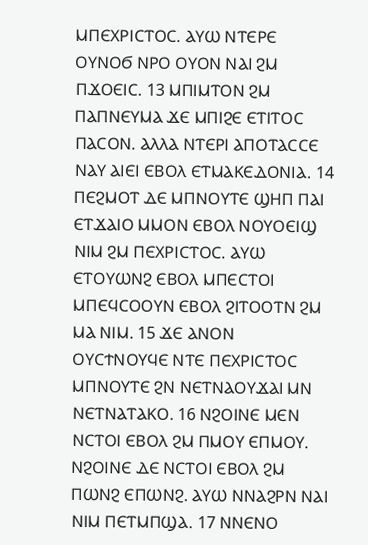ⲘⲠⲈⲬⲢⲒⲤⲦⲞⲤ. ⲀⲨⲰ ⲚⲦⲈⲢⲈ ⲞⲨⲚⲞϬ ⲚⲢⲞ ⲞⲨⲞⲚ ⲚⲀⲒ ϨⲘ ⲠϪⲞⲈⲒⲤ. 13 ⲘⲠⲒⲘⲦⲞⲚ ϨⲘ ⲠⲀⲠⲚⲈⲨⲘⲀ ϪⲈ ⲘⲠⲒϨⲈ ⲈⲦⲒⲦⲞⲤ ⲠⲀⲤⲞⲚ. ⲀⲖⲖⲀ ⲚⲦⲈⲢⲒ ⲀⲠⲞⲦⲀⲤⲤⲈ ⲚⲀⲨ ⲀⲒⲈⲒ ⲈⲂⲞⲖ ⲈⲦⲘⲀⲔⲈⲆⲞⲚⲒⲀ. 14 ⲠⲈϨⲘⲞⲦ ⲆⲈ ⲘⲠⲚⲞⲨⲦⲈ ϢⲎⲠ ⲠⲀⲒ ⲈⲦϪⲀⲒⲞ ⲘⲘⲞⲚ ⲈⲂⲞⲖ ⲚⲞⲨⲞⲈⲒϢ ⲚⲒⲘ ϨⲘ ⲠⲈⲬⲢⲒⲤⲦⲞⲤ. ⲀⲨⲰ ⲈⲦⲞⲨⲰⲚϨ ⲈⲂⲞⲖ ⲘⲠⲈⲤⲦⲞⲒ ⲘⲠⲈϤⲤⲞⲞⲨⲚ ⲈⲂⲞⲖ ϨⲒⲦⲞⲞⲦⲚ ϨⲘ ⲘⲀ ⲚⲒⲘ. 15 ϪⲈ ⲀⲚⲞⲚ ⲞⲨⲤϮⲚⲞⲨϤⲈ ⲚⲦⲈ ⲠⲈⲬⲢⲒⲤⲦⲞⲤ ⲘⲠⲚⲞⲨⲦⲈ ϨⲚ ⲚⲈⲦⲚⲀⲞⲨϪⲀⲒ ⲘⲚ ⲚⲈⲦⲚⲀⲦⲀⲔⲞ. 16 ⲚϨⲞⲒⲚⲈ ⲘⲈⲚ ⲚⲤⲦⲞⲒ ⲈⲂⲞⲖ ϨⲘ ⲠⲘⲞⲨ ⲈⲠⲘⲞⲨ. ⲚϨⲞⲒⲚⲈ ⲆⲈ ⲚⲤⲦⲞⲒ ⲈⲂⲞⲖ ϨⲘ ⲠⲰⲚϨ ⲈⲠⲰⲚϨ. ⲀⲨⲰ ⲚⲚⲀϨⲢⲚ ⲚⲀⲒ ⲚⲒⲘ ⲠⲈⲦⲘⲠϢⲀ. 17 ⲚⲚⲈⲚⲞ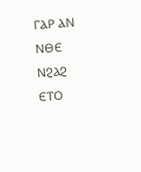ⲄⲀⲢ ⲀⲚ ⲚⲐⲈ ⲚϨⲀϨ ⲈⲦⲞ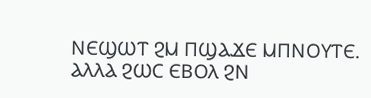ⲚⲈϢⲰⲦ ϨⲘ ⲠϢⲀϪⲈ ⲘⲠⲚⲞⲨⲦⲈ. ⲀⲖⲖⲀ ϨⲰⲤ ⲈⲂⲞⲖ ϨⲚ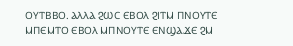ⲞⲨⲦⲂⲂⲞ. ⲀⲖⲖⲀ ϨⲰⲤ ⲈⲂⲞⲖ ϨⲒⲦⲘ ⲠⲚⲞⲨⲦⲈ ⲘⲠⲈⲘⲦⲞ ⲈⲂⲞⲖ ⲘⲠⲚⲞⲨⲦⲈ ⲈⲚϢⲀϪⲈ ϨⲘ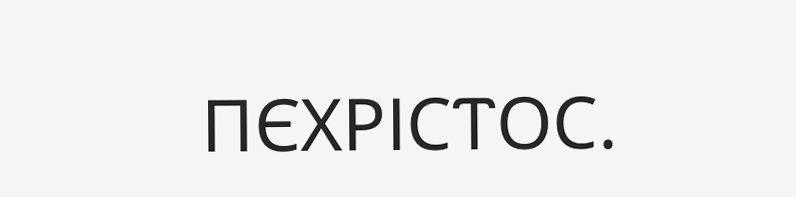ⲠⲈⲬⲢⲒⲤⲦⲞⲤ.